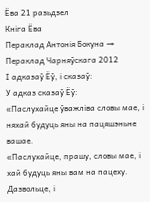Ёва 21 разьдзел
Кніга Ёва
Пераклад Антонія Бокуна → Пераклад Чарняўскага 2012
І адказаў Ёў, і сказаў:
У адказ сказаў Ёў:
«Паслухайце ўважліва словы мае, і няхай будуць яны на пацяшэньне вашае.
«Паслухайце, прашу, словы мае, і хай будуць яны вам на пацеху.
Дазвольце, і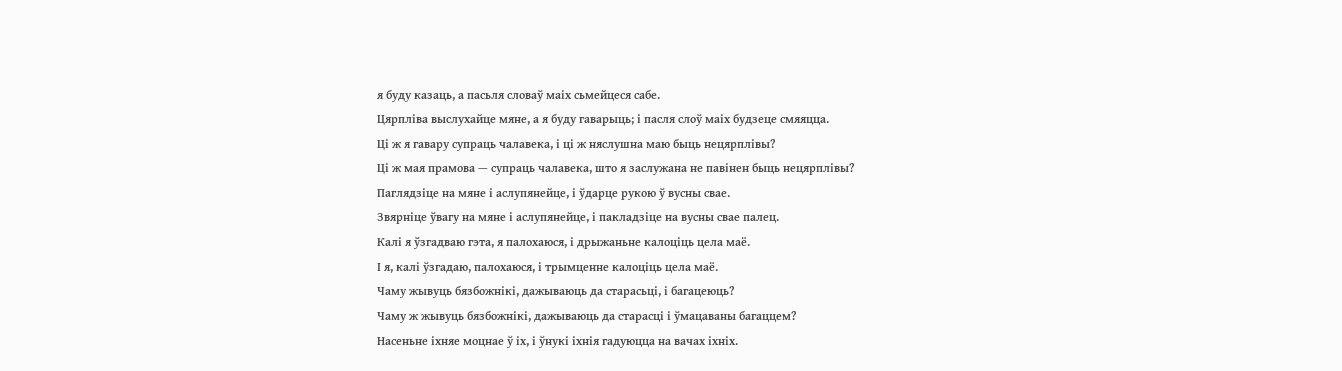я буду казаць, а пасьля словаў маіх сьмейцеся сабе.
Цярпліва выслухайце мяне, а я буду гаварыць; і пасля слоў маіх будзеце смяяцца.
Ці ж я гавару супраць чалавека, і ці ж няслушна маю быць нецярплівы?
Ці ж мая прамова — супраць чалавека, што я заслужана не павінен быць нецярплівы?
Паглядзіце на мяне і аслупянейце, і ўдарце рукою ў вусны свае.
Звярніце ўвагу на мяне і аслупянейце, і пакладзіце на вусны свае палец.
Калі я ўзгадваю гэта, я палохаюся, і дрыжаньне калоціць цела маё.
І я, калі ўзгадаю, палохаюся, і трымценне калоціць цела маё.
Чаму жывуць бязбожнікі, дажываюць да старасьці, і багацеюць?
Чаму ж жывуць бязбожнікі, дажываюць да старасці і ўмацаваны багаццем?
Насеньне іхняе моцнае ў іх, і ўнукі іхнія гадуюцца на вачах іхніх.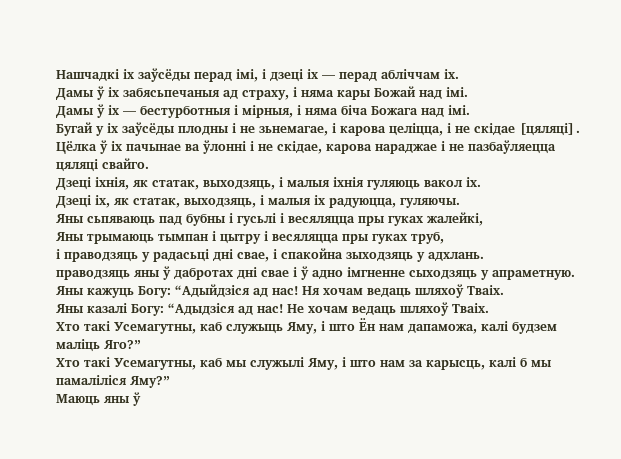Нашчадкі іх заўсёды перад імі, і дзеці іх — перад абліччам іх.
Дамы ў іх забясьпечаныя ад страху, і няма кары Божай над імі.
Дамы ў іх — бестурботныя і мірныя, і няма біча Божага над імі.
Бугай у іх заўсёды плодны і не зьнемагае, і карова целіцца, і не скідае [цяляці].
Цёлка ў іх пачынае ва ўлонні і не скідае, карова нараджае і не пазбаўляецца цяляці свайго.
Дзеці іхнія, як статак, выходзяць, і малыя іхнія гуляюць вакол іх.
Дзеці іх, як статак, выходзяць, і малыя іх радуюцца, гуляючы.
Яны сьпяваюць пад бубны і гусьлі і весяляцца пры гуках жалейкі,
Яны трымаюць тымпан і цытру і весяляцца пры гуках труб,
і праводзяць у радасьці дні свае, і спакойна зыходзяць у адхлань.
праводзяць яны ў дабротах дні свае і ў адно імгненне сыходзяць у апраметную.
Яны кажуць Богу: “Адыйдзіся ад нас! Ня хочам ведаць шляхоў Тваіх.
Яны казалі Богу: “Адыдзіся ад нас! Не хочам ведаць шляхоў Тваіх.
Хто такі Усемагутны, каб служыць Яму, і што Ён нам дапаможа, калі будзем маліць Яго?”
Хто такі Усемагутны, каб мы служылі Яму, і што нам за карысць, калі б мы памаліліся Яму?”
Маюць яны ў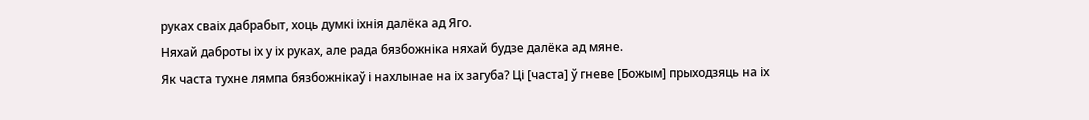руках сваіх дабрабыт, хоць думкі іхнія далёка ад Яго.
Няхай даброты іх у іх руках, але рада бязбожніка няхай будзе далёка ад мяне.
Як часта тухне лямпа бязбожнікаў і нахлынае на іх загуба? Ці [часта] ў гневе [Божым] прыходзяць на іх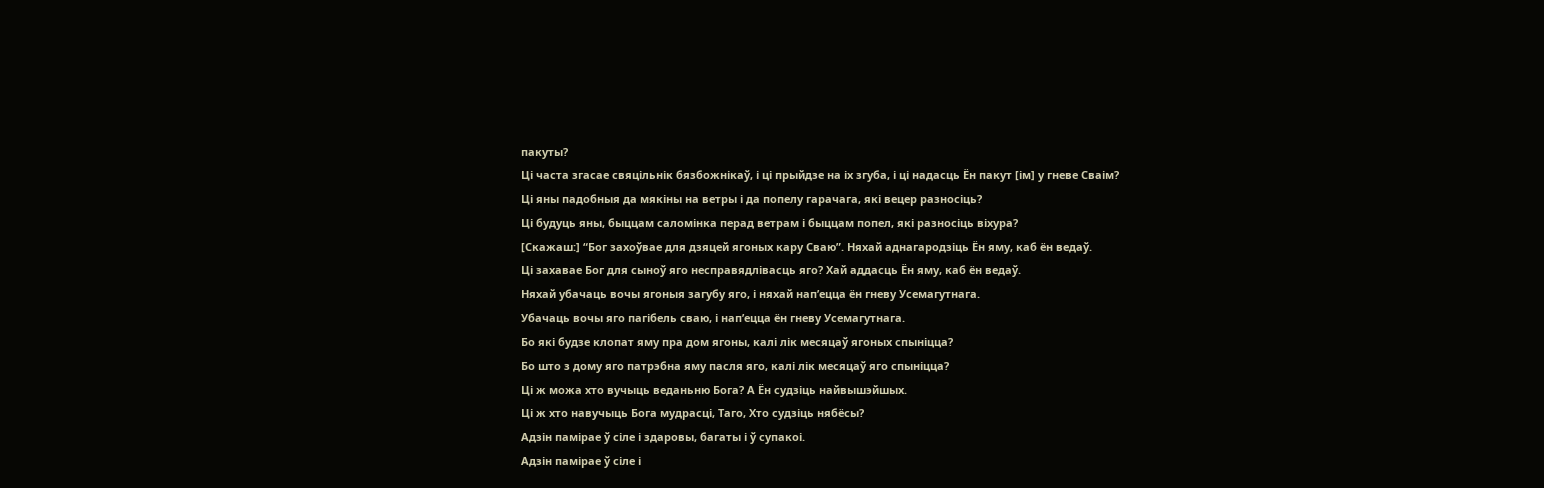пакуты?
Ці часта згасае свяцільнік бязбожнікаў, і ці прыйдзе на іх згуба, і ці надасць Ён пакут [ім] у гневе Сваім?
Ці яны падобныя да мякіны на ветры і да попелу гарачага, які вецер разносіць?
Ці будуць яны, быццам саломінка перад ветрам і быццам попел, які разносіць віхура?
[Скажаш:] “Бог захоўвае для дзяцей ягоных кару Сваю”. Няхай аднагародзіць Ён яму, каб ён ведаў.
Ці захавае Бог для сыноў яго несправядлівасць яго? Хай аддасць Ён яму, каб ён ведаў.
Няхай убачаць вочы ягоныя загубу яго, і няхай нап’ецца ён гневу Усемагутнага.
Убачаць вочы яго пагібель сваю, і нап’ецца ён гневу Усемагутнага.
Бо які будзе клопат яму пра дом ягоны, калі лік месяцаў ягоных спыніцца?
Бо што з дому яго патрэбна яму пасля яго, калі лік месяцаў яго спыніцца?
Ці ж можа хто вучыць веданьню Бога? А Ён судзіць найвышэйшых.
Ці ж хто навучыць Бога мудрасці, Таго, Хто судзіць нябёсы?
Адзін памірае ў сіле і здаровы, багаты і ў супакоі.
Адзін памірае ў сіле і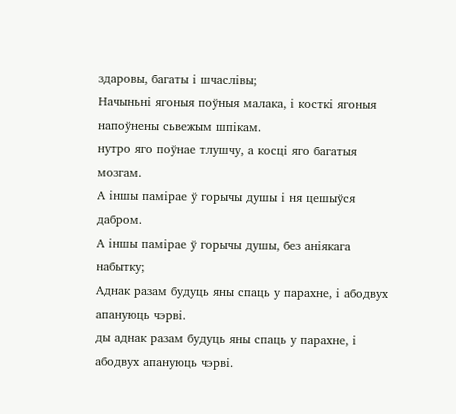здаровы, багаты і шчаслівы;
Начыньні ягоныя поўныя малака, і косткі ягоныя напоўнены сьвежым шпікам.
нутро яго поўнае тлушчу, а косці яго багатыя мозгам.
А іншы памірае ў горычы душы і ня цешыўся дабром.
А іншы памірае ў горычы душы, без аніякага набытку;
Аднак разам будуць яны спаць у парахне, і абодвух апануюць чэрві.
ды аднак разам будуць яны спаць у парахне, і абодвух апануюць чэрві.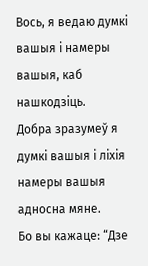Вось, я ведаю думкі вашыя і намеры вашыя, каб нашкодзіць.
Добра зразумеў я думкі вашыя і ліхія намеры вашыя адносна мяне.
Бо вы кажаце: “Дзе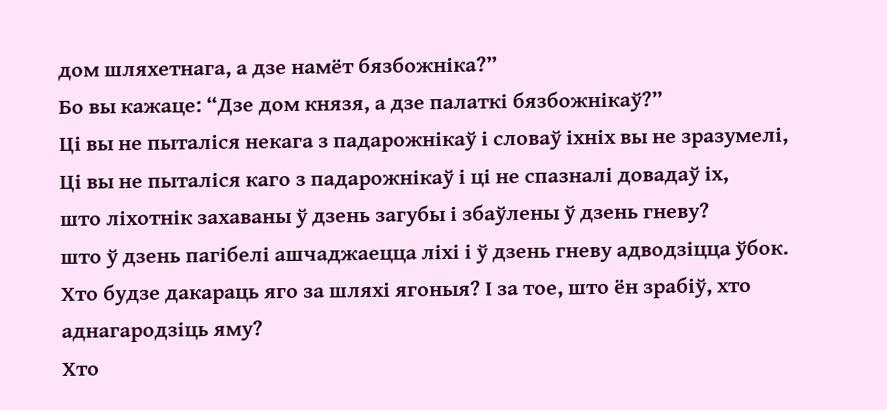дом шляхетнага, а дзе намёт бязбожніка?”
Бо вы кажаце: “Дзе дом князя, а дзе палаткі бязбожнікаў?”
Ці вы не пыталіся некага з падарожнікаў і словаў іхніх вы не зразумелі,
Ці вы не пыталіся каго з падарожнікаў і ці не спазналі довадаў іх,
што ліхотнік захаваны ў дзень загубы і збаўлены ў дзень гневу?
што ў дзень пагібелі ашчаджаецца ліхі і ў дзень гневу адводзіцца ўбок.
Хто будзе дакараць яго за шляхі ягоныя? І за тое, што ён зрабіў, хто аднагародзіць яму?
Хто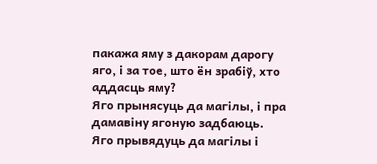пакажа яму з дакорам дарогу яго, і за тое, што ён зрабіў, хто аддасць яму?
Яго прынясуць да магілы, і пра дамавіну ягоную задбаюць.
Яго прывядуць да магілы і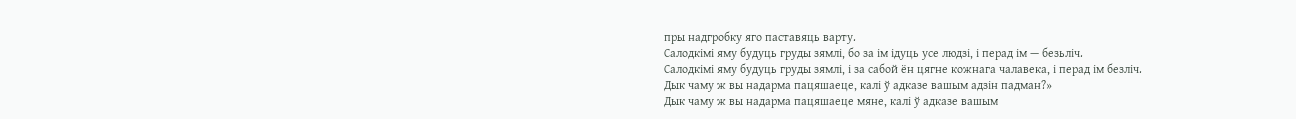пры надгробку яго паставяць варту.
Салодкімі яму будуць груды зямлі, бо за ім ідуць усе людзі, і перад ім — безьліч.
Салодкімі яму будуць груды зямлі, і за сабой ён цягне кожнага чалавека, і перад ім безліч.
Дык чаму ж вы надарма пацяшаеце, калі ў адказе вашым адзін падман?»
Дык чаму ж вы надарма пацяшаеце мяне, калі ў адказе вашым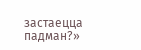застаецца падман?»